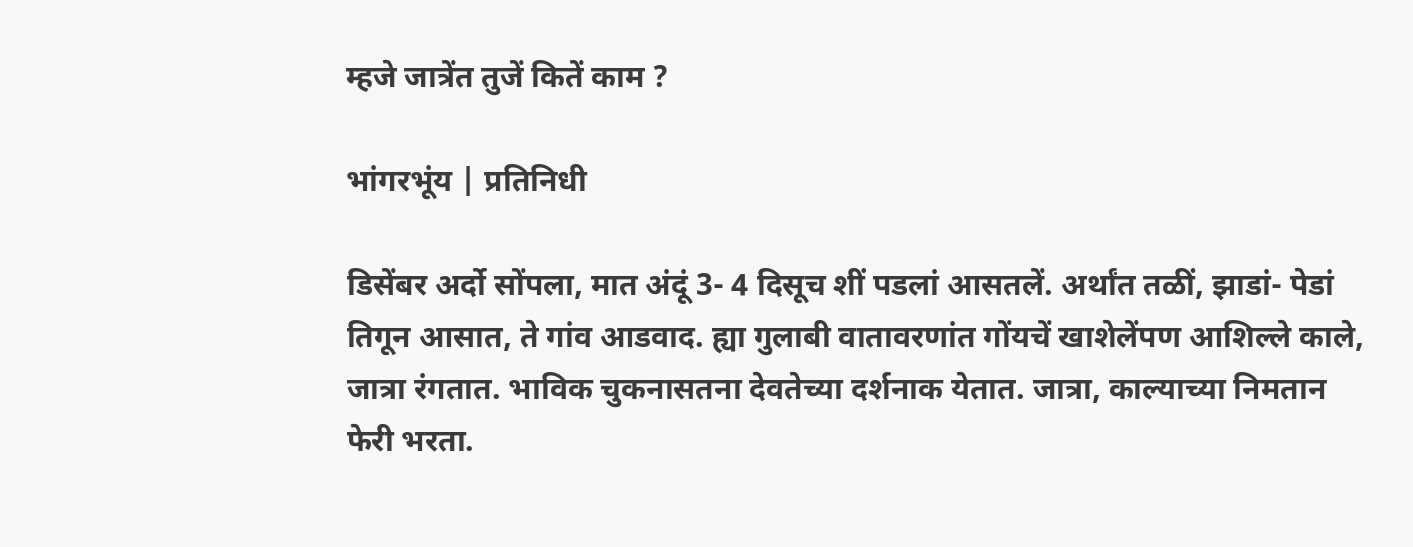म्हजे जात्रेंत तुजें कितें काम ?

भांगरभूंय | प्रतिनिधी

डिसेंबर अर्दो सोंपला, मात अंदूं 3- 4 दिसूच शीं पडलां आसतलें. अर्थांत तळीं, झाडां- पेडां तिगून आसात, ते गांव आडवाद. ह्या गुलाबी वातावरणांत गोंयचें खाशेलेंपण आशिल्ले काले, जात्रा रंगतात. भाविक चुकनासतना देवतेच्या दर्शनाक येतात. जात्रा, काल्याच्या निमतान फेरी भरता.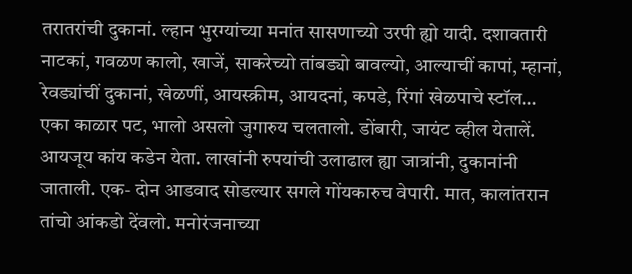तरातरांची दुकानां. ल्हान भुरग्यांच्या मनांत सासणाच्यो उरपी ह्यो यादी. दशावतारी नाटकां, गवळण कालो, खाजें, साकरेच्यो तांबड्यो बावल्यो, आल्याचीं कापां, म्हानां, रेवड्यांचीं दुकानां, खेळणीं, आयस्क्रीम, आयदनां, कपडे, रिंगां खेळपाचे स्टॉल… एका काळार पट, भालो असलो जुगारुय चलतालो. डोंबारी, जायंट व्हील येतालें. आयजूय कांय कडेन येता. लाखांनी रुपयांची उलाढाल ह्या जात्रांनी, दुकानांनी जाताली. एक- दोन आडवाद सोडल्यार सगले गोंयकारुच वेपारी. मात, कालांतरान तांचो आंकडो देंवलो. मनोरंजनाच्या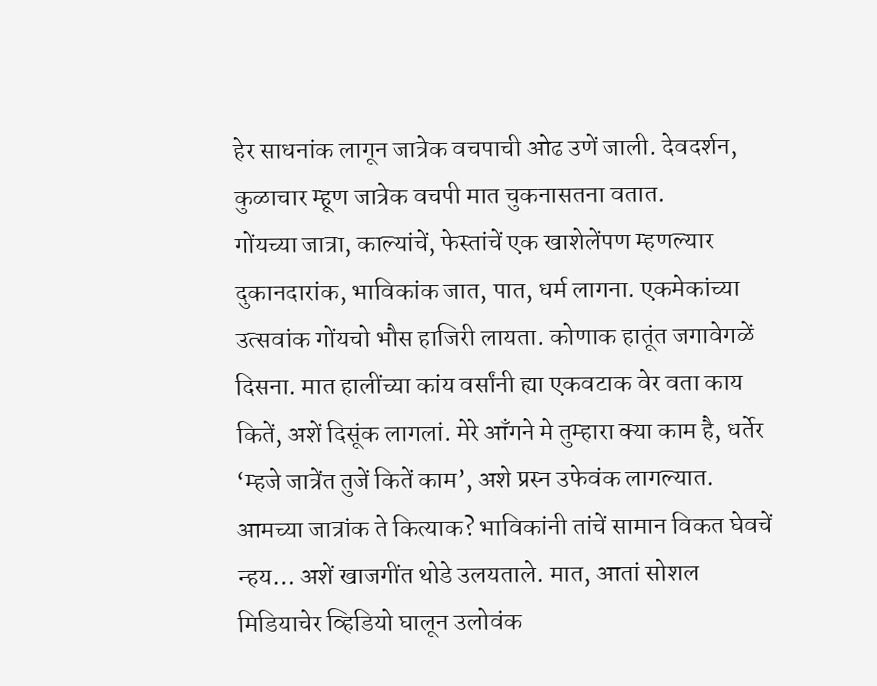हेर साधनांक लागून जात्रेक वचपाची ओढ उणें जाली. देवदर्शन, कुळाचार म्हूण जात्रेक वचपी मात चुकनासतना वतात.
गोंयच्या जात्रा, काल्यांचें, फेस्तांचें एक खाशेलेंपण म्हणल्यार दुकानदारांक, भाविकांक जात, पात, धर्म लागना. एकमेकांच्या उत्सवांक गोंयचो भौस हाजिरी लायता. कोणाक हातूंत जगावेगळें दिसना. मात हालींच्या कांय वर्सांनी ह्या एकवटाक वेर वता काय कितें, अशें दिसूंक लागलां. मेरे आँगने मे तुम्हारा क्या काम है, धर्तेर ‘म्हजे जात्रेंत तुजें कितें काम’, अशे प्रस्न उफेवंक लागल्यात. आमच्या जात्रांक ते कित्याक? भाविकांनी तांचें सामान विकत घेवचें न्हय… अशें खाजगींत थोडे उलयताले. मात, आतां सोशल मिडियाचेर व्हिडियो घालून उलोवंक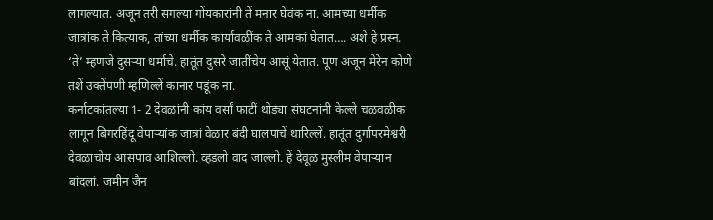लागल्यात. अजून तरी सगल्या गोंयकारांनी तें मनार घेवंक ना. आमच्या धर्मीक जात्रांक ते कित्याक, तांच्या धर्मीक कार्यावळींक ते आमकां घेतात…. अशे हे प्रस्न. ‘ते’ म्हणजे दुसऱ्या धर्माचे. हातूंत दुसरे जातींचेय आसूं येतात. पूण अजून मेरेन कोणे तशें उक्तेंपणी म्हणिल्लें कानार पडूंक ना.
कर्नाटकांतल्या 1- 2 देवळांनी कांय वर्सां फाटीं थोड्या संघटनांनी केल्ले चळवळीक लागून बिगरहिंदू वेपाऱ्यांक जात्रां वेळार बंदी घालपाचें थारिल्लें. हातूंत दुर्गापरमेश्वरी देवळाचोय आसपाव आशिल्लो. व्हडलो वाद जाल्लो. हें देवूळ मुस्लीम वेपाऱ्यान बांदलां. जमीन जैन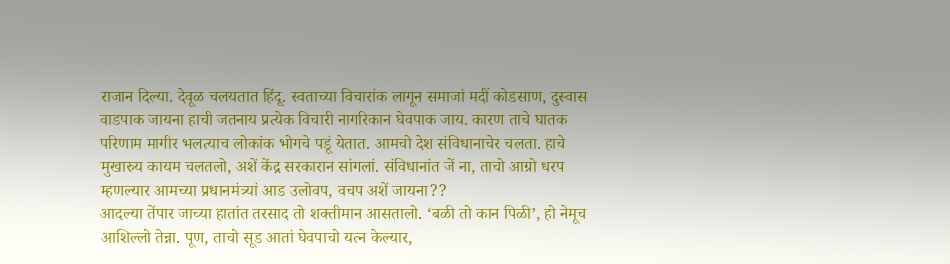राजान दिल्या. देवूळ चलयतात हिंदू. स्वताच्या विचारांक लागून समाजां मदीं कोडसाण, दुस्वास वाडपाक जायना हाची जतनाय प्रत्येक विचारी नागरिकान घेवपाक जाय. कारण ताचे घातक परिणाम मागीर भलत्याच लोकांक भोगचे पडूं येतात. आमचो देश संविधानाचेर चलता. हाचे मुखारुय कायम चलतलो, अशें केंद्र सरकारान सांगलां. संविधानांत जें ना, ताचो आग्रो धरप म्हणल्यार आमच्या प्रधानमंत्र्यां आड उलोवप, वचप अशें जायना??
आदल्या तेंपार जाच्या हातांत तरसाद तो शक्तीमान आसतालो. ‘बळी तो कान पिळी’, हो नेमूच आशिल्लो तेन्ना. पूण, ताचो सूड आतां घेवपाचो यत्न केल्यार,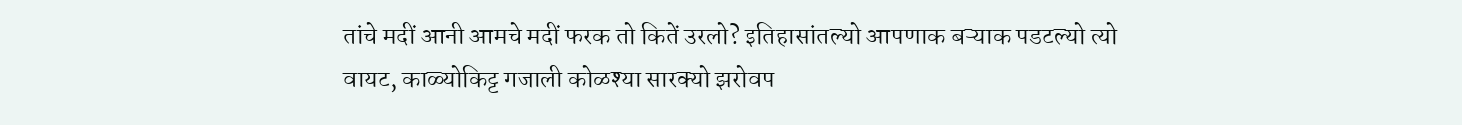तांचे मदीं आनी आमचे मदीं फरक तो कितें उरलो? इतिहासांतल्यो आपणाक बऱ्याक पडटल्यो त्यो वायट, काळ्योकिट्ट गजाली कोळश्या सारक्यो झरोवप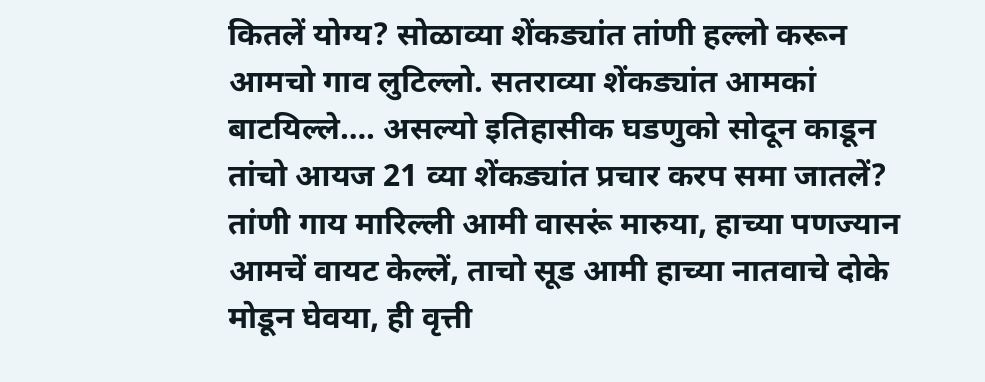कितलें योग्य? सोळाव्या शेंकड्यांत तांणी हल्लो करून आमचो गाव लुटिल्लो. सतराव्या शेंकड्यांत आमकां बाटयिल्ले…. असल्यो इतिहासीक घडणुको सोदून काडून तांचो आयज 21 व्या शेंकड्यांत प्रचार करप समा जातलें? तांणी गाय मारिल्ली आमी वासरूं मारुया, हाच्या पणज्यान आमचें वायट केल्लें, ताचो सूड आमी हाच्या नातवाचे दोके मोडून घेवया, ही वृत्ती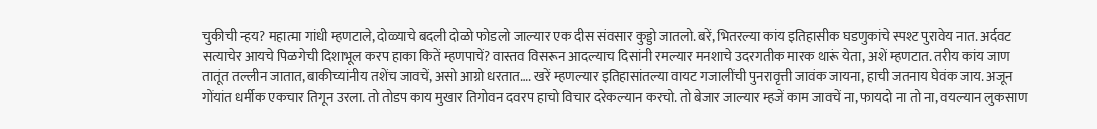चुकीची न्हय? महात्मा गांधी म्हणटाले, दोळ्याचे बदली दोळो फोडलो जाल्यार एक दीस संवसार कुड्डो जातलो. बरें, भितरल्या कांय इतिहासीक घडणुकांचे स्पश्ट पुरावेय नात. अर्दवट सत्याचेर आयचे पिळगेची दिशाभूल करप हाका कितें म्हणपाचें? वास्तव विसरून आदल्याच दिसांनी रमल्यार मनशाचे उदरगतीक मारक थारूं येता, अशें म्हणटात. तरीय कांय जाण तातूंत तल्लीन जातात, बाकीच्यांनीय तशेंच जावचें, असो आग्रो धरतात…. खरें म्हणल्यार इतिहासांतल्या वायट गजालींची पुनरावृत्ती जावंक जायना, हाची जतनाय घेवंक जाय. अजून गोंयांत धर्मीक एकचार तिगून उरला. तो तोडप काय मुखार तिगोवन दवरप हाचो विचार दरेकल्यान करचो. तो बेजार जाल्यार म्हजें काम जावचें ना, फायदो ना तो ना, वयल्यान लुकसाण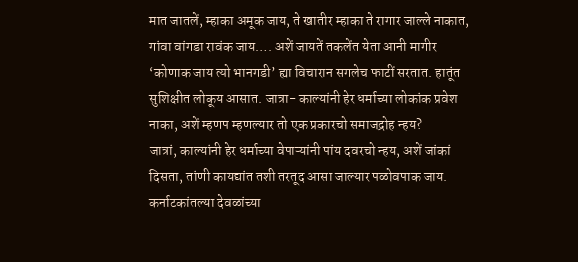मात जातलें, म्हाका अमूक जाय, ते खातीर म्हाका ते रागार जाल्ले नाकात, गांवा वांगडा रावंक जाय…. अशें जायतें तकलेंत येता आनी मागीर ‘कोणाक जाय त्यो भानगडी’ ह्या विचारान सगलेच फाटीं सरतात. हातूंत सुशिक्षीत लोकूय आसात. जात्रा- काल्यांनी हेर धर्माच्या लोकांक प्रवेश नाका, अशें म्हणप म्हणल्यार तो एक प्रकारचो समाजद्रोह न्हय?
जात्रां, काल्यांनी हेर धर्माच्या वेपाऱ्यांनी पांय दवरचो न्हय, अशें जांकां दिसता, तांणी कायद्यांत तशी तरतूद आसा जाल्यार पळोवपाक जाय. कर्नाटकांतल्या देवळांच्या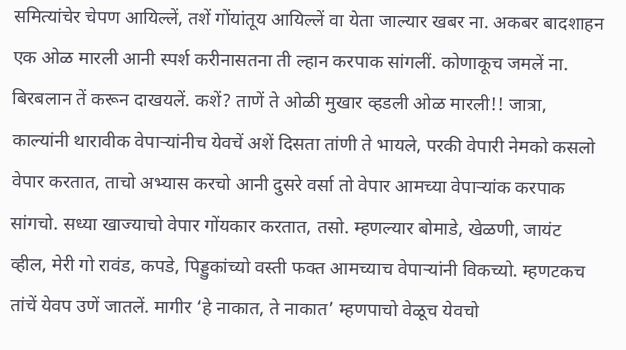समित्यांचेर चेपण आयिल्लें, तशें गोंयांतूय आयिल्लें वा येता जाल्यार खबर ना. अकबर बादशाहन एक ओळ मारली आनी स्पर्श करीनासतना ती ल्हान करपाक सांगलीं. कोणाकूच जमलें ना. बिरबलान तें करून दाखयलें. कशें? ताणें ते ओळी मुखार व्हडली ओळ मारली!! जात्रा, काल्यांनी थारावीक वेपाऱ्यांनीच येवचें अशें दिसता तांणी ते भायले, परकी वेपारी नेमको कसलो वेपार करतात, ताचो अभ्यास करचो आनी दुसरे वर्सा तो वेपार आमच्या वेपाऱ्यांक करपाक सांगचो. सध्या खाज्याचो वेपार गोंयकार करतात, तसो. म्हणल्यार बोमाडे, खेळणी, जायंट व्हील, मेरी गो रावंड, कपडे, पिड्डुकांच्यो वस्ती फक्त आमच्याच वेपाऱ्यांनी विकच्यो. म्हणटकच तांचें येवप उणें जातलें. मागीर ‘हे नाकात, ते नाकात’ म्हणपाचो वेळूच येवचो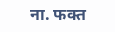ना. फक्त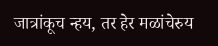जात्रांकूच न्हय, तर हेर मळांचेरुय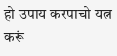हो उपाय करपाचो यत्न करूं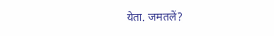येता. जमतलें?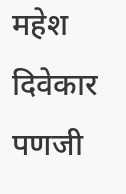महेश दिवेकार
पणजी